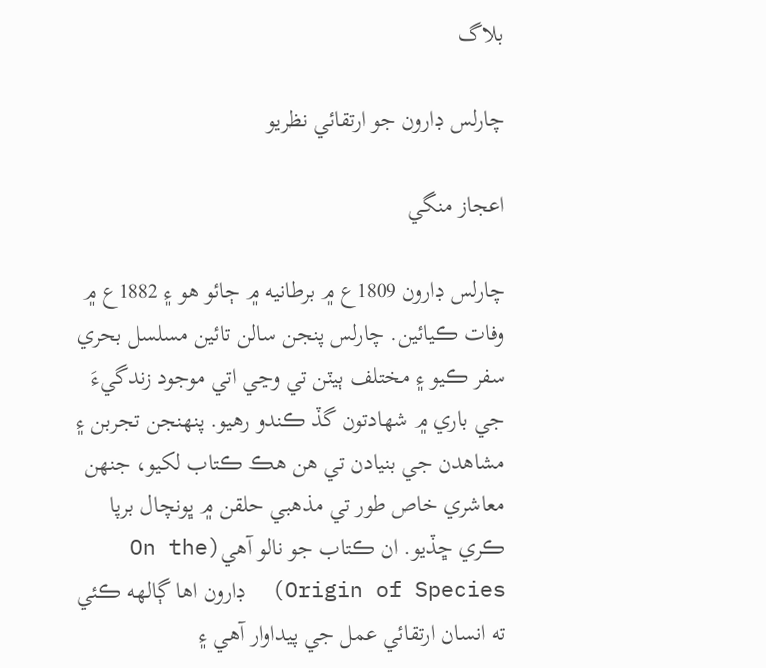بلاگ

چارلس ڊارون جو ارتقائي نظريو

اعجاز منگي

چارلس ڊارون 1809ع ۾ برطانيه ۾ ڄائو هو ۽ 1882ع ۾ وفات ڪيائين. چارلس پنجن سالن تائين مسلسل بحري سفر ڪيو ۽ مختلف ٻيٽن تي وڃي اتي موجود زندگيءَ جي باري ۾ شهادتون گڏ ڪندو رهيو. پنهنجن تجربن ۽ مشاهدن جي بنيادن تي هن هڪ ڪتاب لکيو، جنهن معاشري خاص طور تي مذهبي حلقن ۾ ڀونچال برپا ڪري ڇڏيو. ان ڪتاب جو نالو آهي(On the Origin of Species)  ڊارون اها ڳالهه ڪئي ته انسان ارتقائي عمل جي پيداوار آهي ۽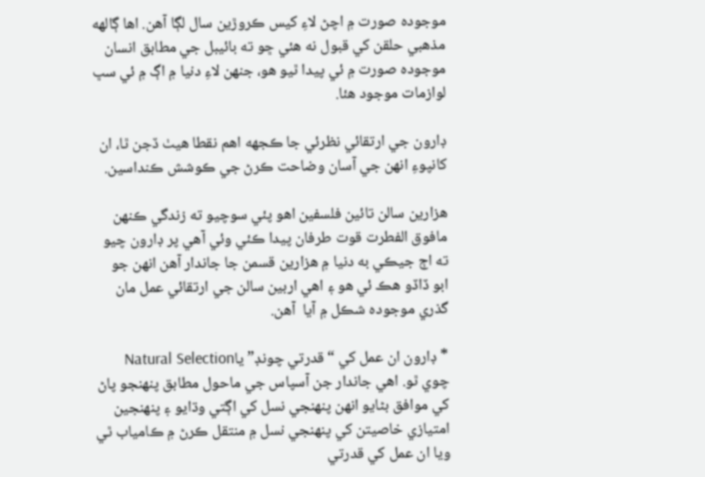موجوده صورت ۾ اچڻ لاءِ کيس ڪروڙين سال لڳا آهن. اها ڳالهه مذهبي حلقن کي قبول نه هئي ڇو ته بائيبل جي مطابق انسان موجوده صورت ۾ ئي پيدا ٿيو هو، جنهن لاءِ دنيا ۾ اڳ ۾ ئي سڀ لوازمات موجود هئا.

ڊارون جي ارتقائي نظرئي جا ڪجهه اهم نقطا هيٺ ڏجن ٿا، ان کانپوءِ انهن جي آسان وضاحت ڪرڻ جي ڪوشش ڪنداسين.

هزارين سالن تائين فلسفين اهو پئي سوچيو ته زندگي ڪنهن مافوق الفطرت قوت طرفان پيدا ڪئي وئي آهي پر ڊارون چيو ته اڄ جيڪي به دنيا ۾ هزارين قسمن جا جاندار آهن انهن جو ابو ڏاڏو هڪ ئي هو ۽ اهي اربين سالن جي ارتقائي عمل مان گذري موجوده شڪل ۾ آيا  آهن.

* ڊارون ان عمل کي “قدرتي چونڊ” ياNatural Selection  چوي ٿو. اهي جاندار جن آسپاس جي ماحول مطابق پنهنجو پاڻ کي موافق بڻايو انهن پنهنجي نسل کي اڳتي وڌايو ۽ پنهنجين امتيازي خاصيتن کي پنهنجي نسل ۾ منتقل ڪرڻ ۾ ڪامياب ٿي ويا ان عمل کي قدرتي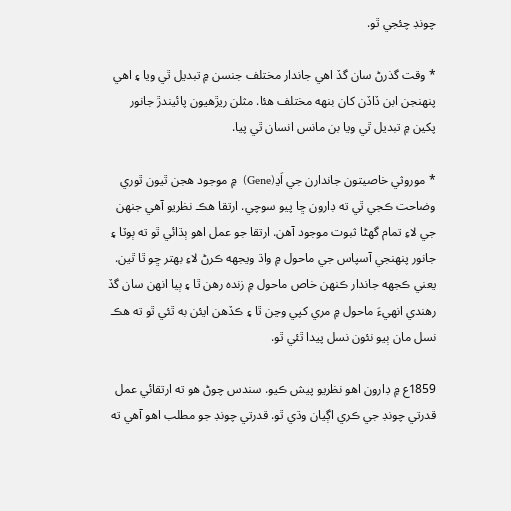چونڊ چئجي ٿو.

* وقت گذرڻ سان گڏ اهي جاندار مختلف جنسن ۾ تبديل ٿي ويا ۽ اهي پنهنجن ابن ڏاڏن کان بنهه مختلف هئا. مثلن ريڙهيون پائيندڙ جانور پکين ۾ تبديل ٿي ويا بن مانس انسان ٿي پيا.

* موروثي خاصيتون جاندارن جي اَڍ(Gene)  ۾ موجود هجن ٿيون ٿوري وضاحت ڪجي ٿي ته ڊارون ڇا پيو سوچي. ارتقا هڪ نظريو آهي جنهن جي لاءِ تمام گهڻا ثبوت موجود آهن. ارتقا جو عمل اهو ٻڌائي ٿو ته ٻوٽا ۽ جانور پنهنجي آسپاس جي ماحول ۾ واڌ ويجهه ڪرڻ لاءِ بهتر ڇو ٿا ٿين. يعني ڪجهه جاندار ڪنهن خاص ماحول ۾ زنده رهن ٿا ۽ ٻيا انهن سان گڏ رهندي انهيءَ ماحول ۾ مري کپي وڃن ٿا ۽ ڪڏهن ايئن به ٿئي ٿو ته هڪ نسل مان ٻيو نئون نسل پيدا ٿئي ٿو.

1859ع ۾ ڊارون اهو نظريو پيش ڪيو. سندس چوڻ هو ته ارتقائي عمل قدرتي چونڊ جي ڪري اڳيان وڌي ٿو. قدرتي چونڊ جو مطلب اهو آهي ته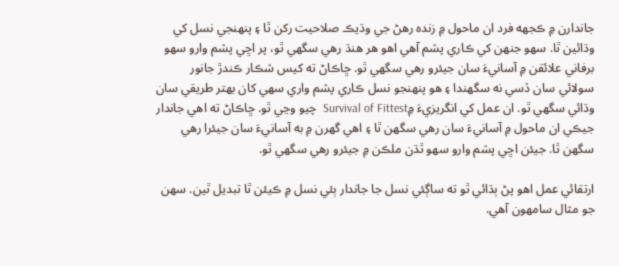جاندارن ۾ ڪجهه فرد ان ماحول ۾ زنده رهڻ جي وڌيڪ صلاحيت رکن ٿا ۽ پنهنجي نسل کي وڌائين ٿا. سهو جنهن کي ڪاري پشم آهي اهو هر هنڌ رهي سگهي ٿو، پر اڇي پشم وارو سهو برفاني علائقن ۾ آسانيءَ سان جيئرو رهي سگهي ٿو. ڇاڪاڻ ته کيس شڪار ڪندڙ جانور سولائي سان ڏسي نه سگهندا ۽ هو پنهنجو نسل ڪاري پشم واري سهي کان بهتر طريقي سان وڌائي سگهي ٿو. ان عمل کي انگريزيءَ ۾Survival of Fittest  چيو وڃي ٿو. ڇاڪاڻ ته اهي جاندار جيڪي ان ماحول ۾ آسانيءَ سان رهي سگهن ٿا ۽ اهي گهرن ۾ به آسانيءَ سان جيئرا رهي سگهن ٿا. جيئن اڇي پشم وارو سهو ٿڌن ملڪن ۾ جيئرو رهي سگهي ٿو.

ارتقائي عمل اهو پڻ ٻڌائي ٿو ته ساڳئي نسل جا جاندار ٻئي نسل ۾ ڪيئن ٿا تبديل ٿين. سهن جو مثال سامهون آهي.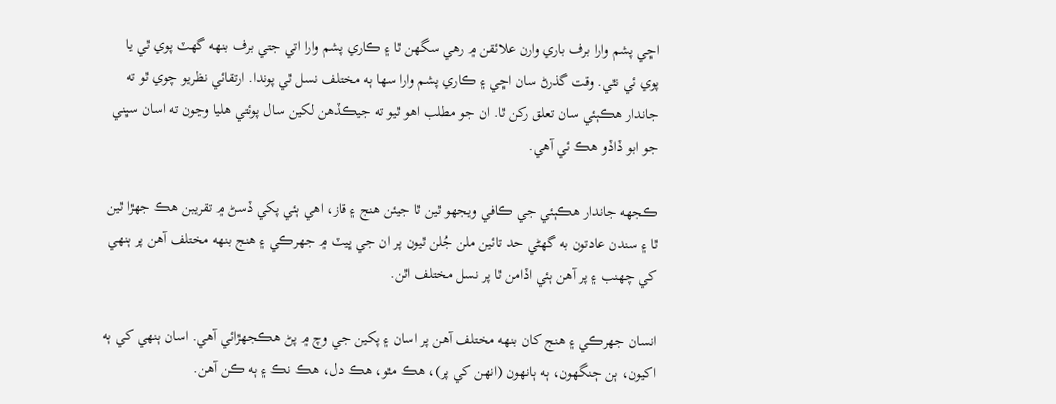اڇي پشم وارا برف باري وارن علائقن ۾ رهي سگهن ٿا ۽ ڪاري پشم وارا اتي جتي برف بنهه گهٽ پوي ٿي يا پوي ئي نٿي. وقت گذرڻ سان اڇي ۽ ڪاري پشم وارا سها ٻه مختلف نسل ٿي پوندا. ارتقائي نظريو چوي ٿو ته جاندار هڪٻئي سان تعلق رکن ٿا. ان جو مطلب اهو ٿيو ته جيڪڏهن لکين سال پوئتي هليا وڃون ته اسان سڀني جو ابو ڏاڏو هڪ ئي آهي.

ڪجهه جاندار هڪٻئي جي ڪافي ويجهو ٿين ٿا جيئن هنج ۽ قاز، اهي ٻئي پکي ڏسڻ ۾ تقريبن هڪ جهڙا ٿين ٿا ۽ سندن عادتون به گهڻي حد تائين ملن جُلن ٿيون پر ان جي ڀيٽ ۾ جهرڪي ۽ هنج بنهه مختلف آهن پر ٻنهي کي چهنب ۽ پر آهن ٻئي اڏامن ٿا پر نسل مختلف اٿن.

انسان جهرڪي ۽ هنج کان بنهه مختلف آهن پر اسان ۽ پکين جي وچ ۾ پڻ هڪجهڙائي آهي. اسان ٻنهي کي ٻه اکيون، ٻن ڄنگهون، ٻه ٻانهون (انهن کي پر)، هڪ مٿو، هڪ دل، هڪ نڪ ۽ ٻه ڪن آهن.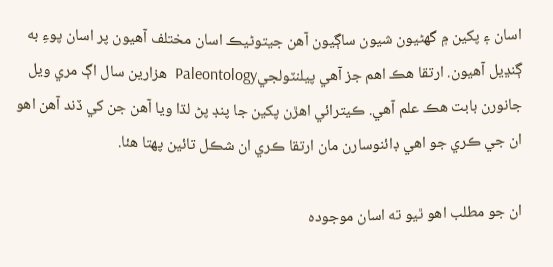اسان ۽ پکين ۾ گهڻيون شيون ساڳيون آهن جيتوڻيڪ اسان مختلف آهيون پر اسان پوءِ به ڳنڍيل آهيون. ارتقا هڪ اهم جز آهي پيلنٽولجيPaleontology  هزارين سال اڳ مري ويل جانورن بابت هڪ علم آهي. ڪيترائي اهڙن پکين جا پنڊ پڻ لڌا ويا آهن جن کي ڏند آهن اهو ان جي ڪري جو اهي ڊائنوسارن مان ارتقا ڪري ان شڪل تائين پهتا هئا.

ان جو مطلب اهو ٿيو ته اسان موجوده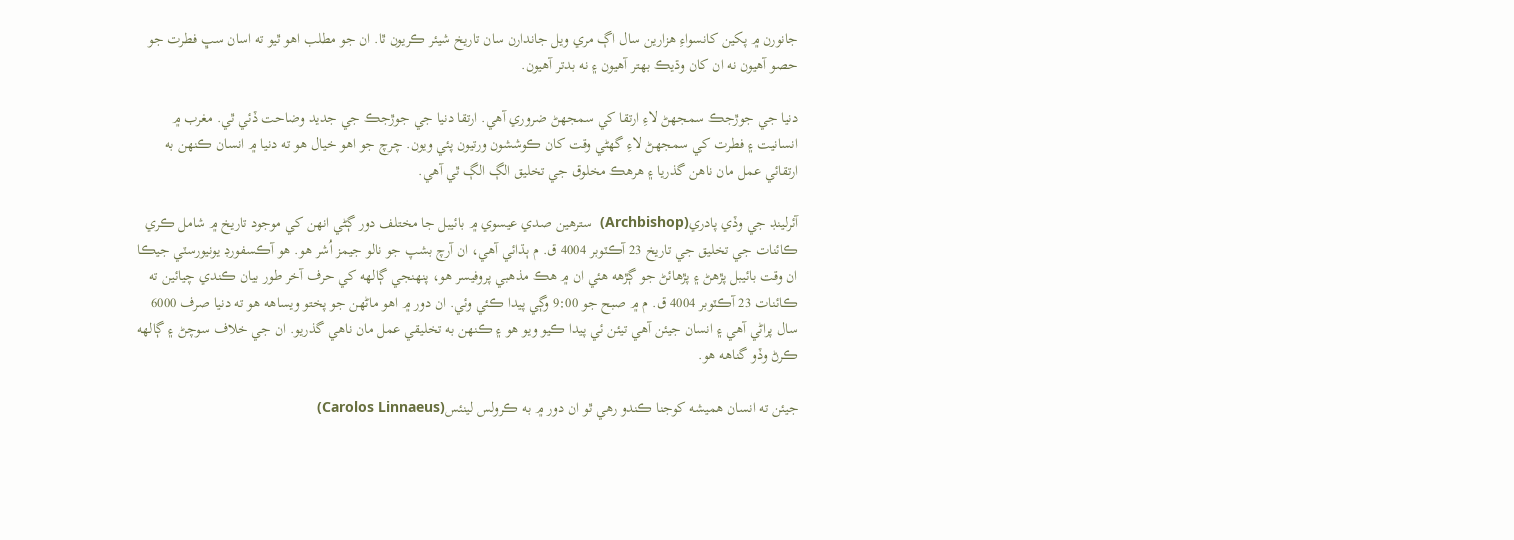جانورن ۾ پکين کانسواءِ هزارين سال اڳ مري ويل جاندارن سان تاريخ شيئر ڪريون ٿا. ان جو مطلب اهو ٿيو ته اسان سڀ فطرت جو حصو آهيون نه ان کان وڌيڪ بهتر آهيون ۽ نه بدتر آهيون.

دنيا جي جوڙجڪ سمجهڻ لاءِ ارتقا کي سمجهڻ ضروري آهي. ارتقا دنيا جي جوڙجڪ جي جديد وضاحت ڏئي ٿي. مغرب ۾ انسانيت ۽ فطرت کي سمجهڻ لاءِ گهڻي وقت کان ڪوششون ورتيون پئي ويون. چرچ جو اهو خيال هو ته دنيا ۾ انسان ڪنهن به ارتقائي عمل مان ناهن گذريا ۽ هرهڪ مخلوق جي تخليق الڳ الڳ ٿي آهي.

آئرلينڊ جي وڏي پادري(Archbishop)  سترهين صدي عيسوي ۾ بائيبل جا مختلف دور ڳڻي انهن کي موجود تاريخ ۾ شامل ڪري ڪائنات جي تخليق جي تاريخ 23 آڪٽوبر 4004 ق. م ٻڌائي آهي، ان آرچ بشپ جو نالو جيمز اُشر هو. هو آڪسفورڊ يونيورسٽي جيڪا ان وقت بائيبل پڙهڻ ۽ پڙهائڻ جو ڳڙهه هئي ان ۾ هڪ مذهبي پروفيسر هو، پنهنجي ڳالهه کي حرف آخر طور بيان ڪندي چيائين ته ڪائنات 23 آڪٽوبر 4004 ق. م ۾ صبح جو 9:00 وڳي پيدا ڪئي وئي. ان دور ۾ اهو ماڻهن جو پختو ويساهه هو ته دنيا صرف 6000 سال پراڻي آهي ۽ انسان جيئن آهي تيئن ئي پيدا ڪيو ويو هو ۽ ڪنهن به تخليقي عمل مان ناهي گذريو. ان جي خلاف سوچڻ ۽ ڳالهه ڪرڻ وڏو گناهه هو.

جيئن ته انسان هميشه کوجنا ڪندو رهي ٿو ان دور ۾ به ڪرولس لينئس(Carolos Linnaeus)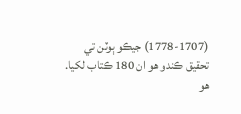(1778-1707) جيڪو ٻوٽن تي تحقيق ڪندو هو ان 180 ڪتاب لکيا. هو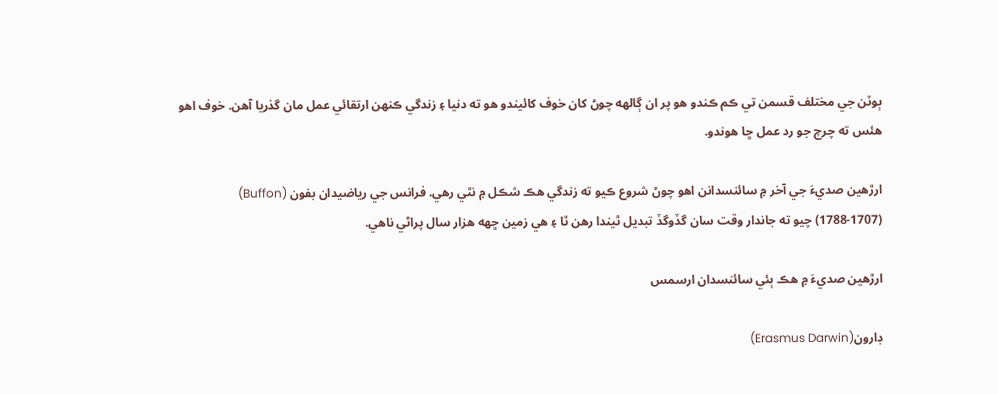ٻوٽن جي مختلف قسمن تي ڪم ڪندو هو پر ان ڳالهه چوڻ کان خوف کائيندو هو ته دنيا ۽ زندگي ڪنهن ارتقائي عمل مان گذريا آهن. خوف اهو هئس ته چرچ جو رد عمل ڇا هوندو.

ارڙهين صديءَ جي آخر ۾ سائنسدانن اهو چوڻ شروع ڪيو ته زندگي هڪ شڪل ۾ نٿي رهي. فرانس جي رياضيدان بفون (Buffon) (1788-1707) چيو ته جاندار وقت سان گڏوگڏ تبديل ٿيندا رهن ٿا ۽ هي زمين ڇهه هزار سال پراڻي ناهي.

ارڙهين صديءَ ۾ هڪ ٻئي سائنسدان ارسمس

ڊارون(Erasmus Darwin)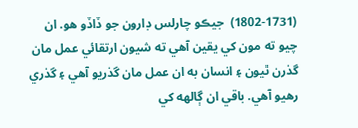(1802-1731)  جيڪو چارلس ڊارون جو ڏاڏو هو. ان چيو ته مون کي يقين آهي ته شيون ارتقائي عمل مان گذرن ٿيون ۽ انسان به ان عمل مان گذريو آهي ۽ گذري رهيو آهي. باقي ان ڳالهه کي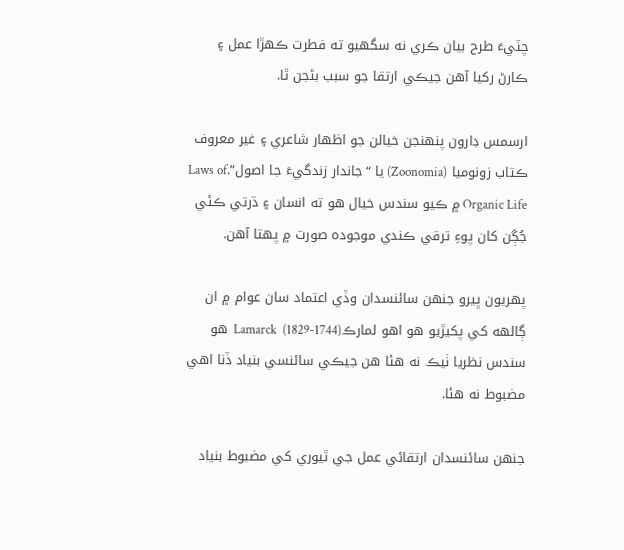چٽيءَ طرح بيان ڪري نه سگهيو ته فطرت ڪهڙا عمل ۽ ڪارڻ رکيا آهن جيڪي ارتقا جو سبب بڻجن ٿا.

ارسمس ڊارون پنهنجن خيالن جو اظهار شاعري ۽ غير معروف ڪتاب زونوميا (Zoonomia) يا “جاندار زندگيءَ جا اصول”.Laws of Organic Life ۾ ڪيو سندس خيال هو ته انسان ۽ ڌرتي ڪئي جُڳن کان پوءِ ترقي ڪندي موجوده صورت ۾ پهتا آهن.

پهريون ڀيرو جنهن سائنسدان وڏي اعتماد سان عوام ۾ ان ڳالهه کي پکيڙيو هو اهو لمارڪLamarck  (1829-1744)  هو سندس نظريا ٺيڪ نه هئا هن جيڪي سائنسي بنياد ڏنا اهي مضبوط نه هئا.

جنهن سائنسدان ارتقائي عمل جي ٿيوري کي مضبوط بنياد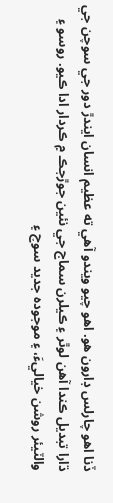ڏنا اهو چارلس ڊارون هو. اهو چيو ويندو آهي ته عظيم انسان ايندڙ دور جي سوچن جي ڌارا تبديل ڪندا آهن لوٿر ۽ ڪيلرن سماج جي نئين جوڙجڪ ۾ ڪردار ادا ڪيو. روسو ۽ والٽيئر روشن خياليءَ، ۽ موجوده جديد سوچ ۽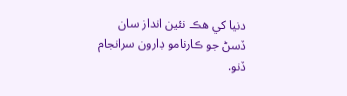دنيا کي هڪ نئين انداز سان ڏسڻ جو ڪارنامو ڊارون سرانجام ڏنو.